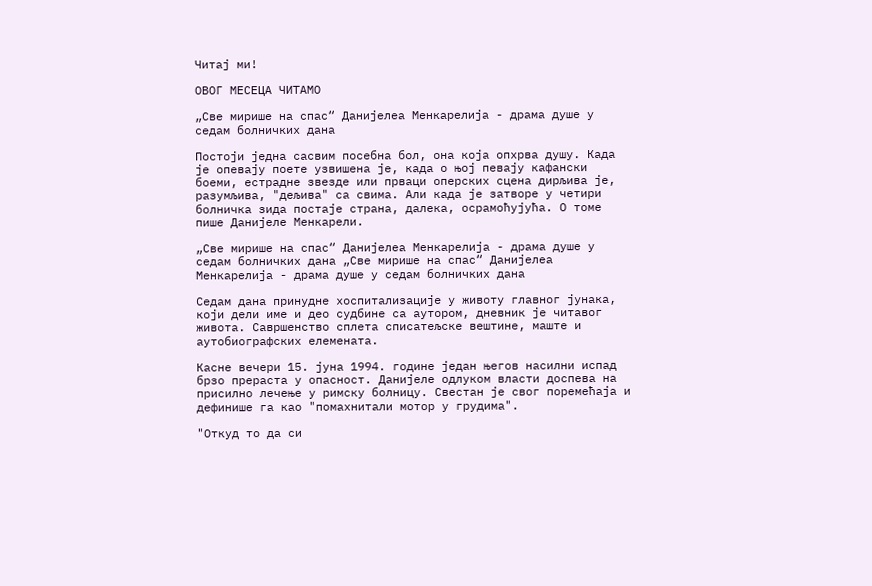Читај ми!

ОВОГ МЕСЕЦА ЧИТАМО

„Све мирише на спас“ Данијелеа Менкарелија - драма душе у седам болничких дана

Постоји једна сасвим посебна бол, она која опхрва душу. Када је опевају поете узвишена је, када о њој певају кафански боеми, естрадне звезде или прваци оперских сцена дирљива је, разумљива, "дељива" са свима. Али када је затворе у четири болничка зида постаје страна, далека, осрамоћујућа. О томе пише Данијеле Менкарели.

„Све мирише на спас“ Данијелеа Менкарелија - драма душе у седам болничких дана „Све мирише на спас“ Данијелеа Менкарелија - драма душе у седам болничких дана

Седам дана принудне хоспитализације у животу главног јунака, који дели име и део судбине са аутором, дневник је читавог живота. Савршенство сплета списатељске вештине, маште и аутобиографских елемената.

Касне вечери 15. јуна 1994. године један његов насилни испад брзо прераста у опасност. Данијеле одлуком власти доспева на присилно лечење у римску болницу. Свестан је свог поремећаја и дефинише га као "помахнитали мотор у грудима".

"Откуд то да си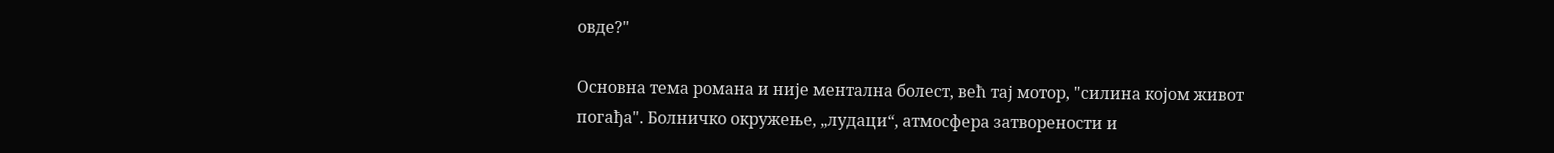овде?"

Основна тема романа и није ментална болест, већ тај мотор, "силина којом живот погађа". Болничко окружење, „лудаци“, атмосфера затворености и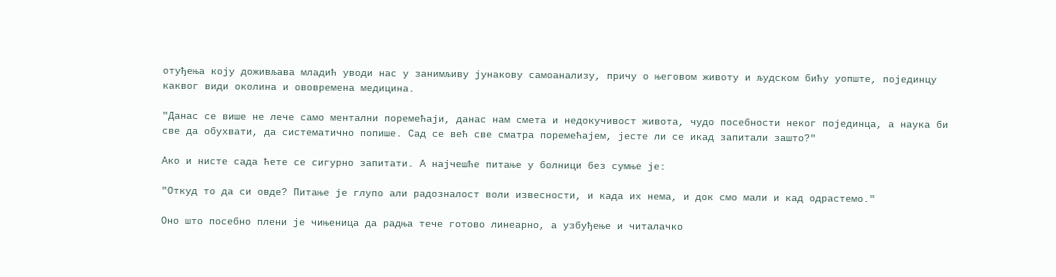отуђења коју доживљава младић уводи нас у занимљиву јунакову самоанализу, причу о његовом животу и људском бићу уопште, појединцу каквог види околина и ововремена медицина.

"Данас се више не лече само ментални поремећаји, данас нам смета и недокучивост живота, чудо посебности неког појединца, а наука би све да обухвати, да систематично попише. Сад се већ све сматра поремећајем, јесте ли се икад запитали зашто?"

Ако и нисте сада ћете се сигурно запитати. А најчешће питање у болници без сумње је:

"Откуд то да си овде? Питање је глупо али радозналост воли извесности, и када их нема, и док смо мали и кад одрастемо."

Оно што посебно плени је чињеница да радња тече готово линеарно, а узбуђење и читалачко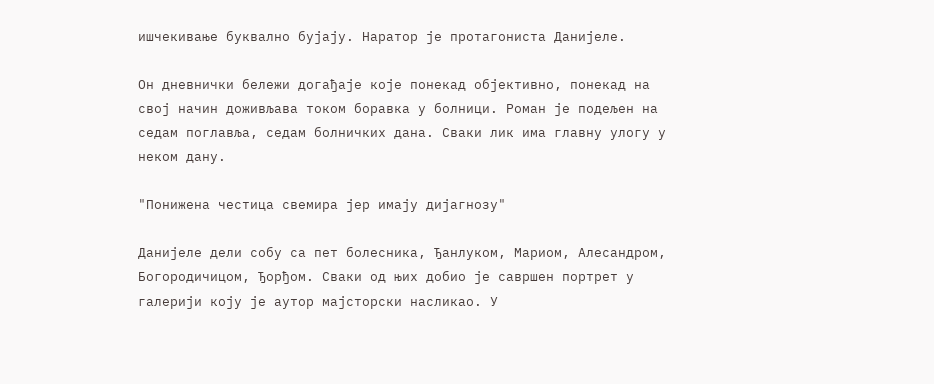ишчекивање буквално бујају. Наратор је протагониста Данијеле.

Он дневнички бележи догађаје које понекад објективно, понекад на свој начин доживљава током боравка у болници. Роман је подељен на седам поглавља, седам болничких дана. Сваки лик има главну улогу у неком дану.

"Понижена честица свемира јер имају дијагнозу"

Данијеле дели собу са пет болесника, Ђанлуком, Мариом, Алесандром, Богородичицом, Ђорђом. Сваки од њих добио је савршен портрет у галерији коју је аутор мајсторски насликао. У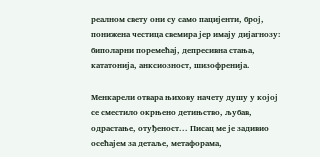реалном свету они су само пацијенти, број, понижена честица свемира јер имају дијагнозу: биполарни поремећај, депресивна стања, кататонија, анксиозност, шизофренија.

Менкарели отвара њихову начету душу у којој се сместило окрњено детињство, љубав, одрастање, отуђеност... Писац ме је задивио осећајем за детаље, метафорама,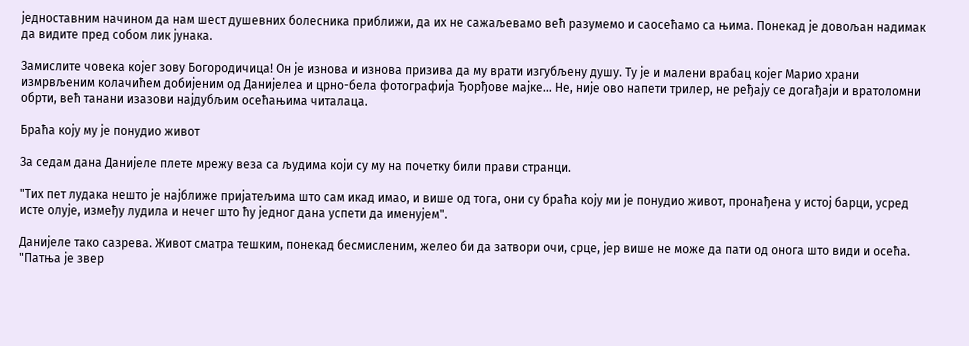једноставним начином да нам шест душевних болесника приближи, да их не сажаљевамо већ разумемо и саосећамо са њима. Понекад је довољан надимак да видите пред собом лик јунака.

Замислите човека којег зову Богородичица! Он је изнова и изнова призива да му врати изгубљену душу. Ту је и малени врабац којег Марио храни измрвљеним колачићем добијеним од Данијелеа и црно-бела фотографија Ђорђове мајке... Не, није ово напети трилер, не ређају се догађаји и вратоломни обрти, већ танани изазови најдубљим осећањима читалаца.

Браћа коју му је понудио живот

За седам дана Данијеле плете мрежу веза са људима који су му на почетку били прави странци.

"Тих пет лудака нешто је најближе пријатељима што сам икад имао, и више од тога, они су браћа коју ми је понудио живот, пронађена у истој барци, усред исте олује, између лудила и нечег што ћу једног дана успети да именујем".

Данијеле тако сазрева. Живот сматра тешким, понекад бесмисленим, желео би да затвори очи, срце, јер више не може да пати од онога што види и осећа. "Патња је звер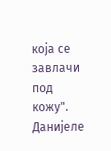која се завлачи под кожу". Данијеле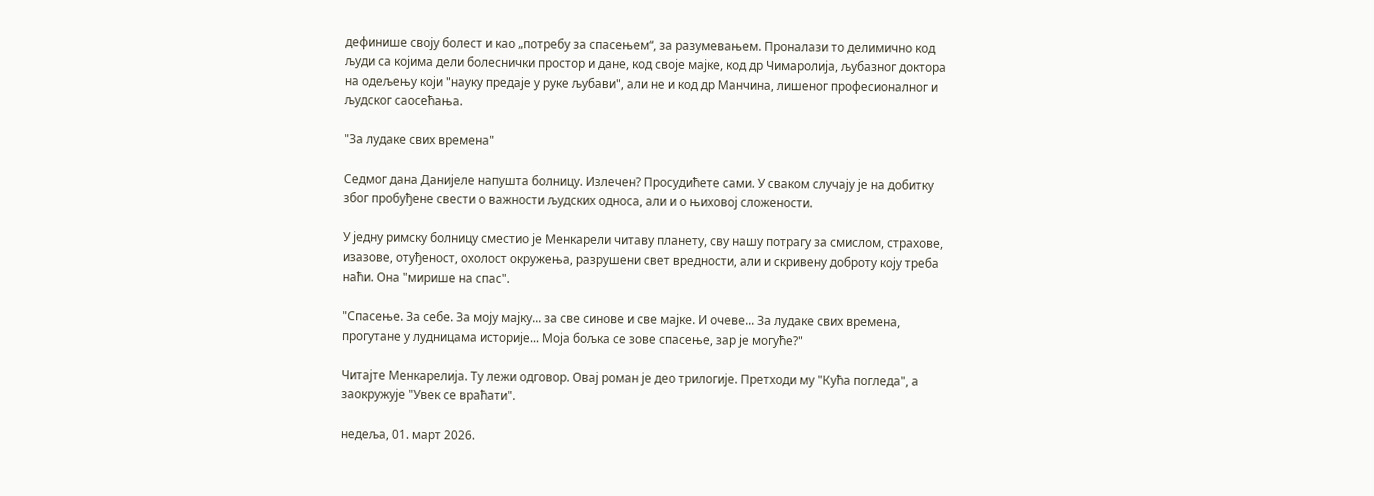дефинише своју болест и као „потребу за спасењем“, за разумевањем. Проналази то делимично код људи са којима дели болеснички простор и дане, код своје мајке, код др Чимаролија, љубазног доктора на одељењу који "науку предаје у руке љубави", али не и код др Манчина, лишеног професионалног и људског саосећања.

"За лудаке свих времена"

Седмог дана Данијеле напушта болницу. Излечен? Просудићете сами. У сваком случају је на добитку због пробуђене свести о важности људских односа, али и о њиховој сложености.

У једну римску болницу сместио је Менкарели читаву планету, сву нашу потрагу за смислом, страхове, изазове, отуђеност, охолост окружења, разрушени свет вредности, али и скривену доброту коју треба наћи. Она "мирише на спас".

"Спасење. За себе. За моју мајку... за све синове и све мајке. И очеве... За лудаке свих времена, прогутане у лудницама историје... Моја бољка се зове спасење, зар је могуће?"

Читајте Менкарелија. Ту лежи одговор. Овај роман је део трилогије. Претходи му "Кућа погледа", а заокружује "Увек се враћати".

недеља, 01. март 2026.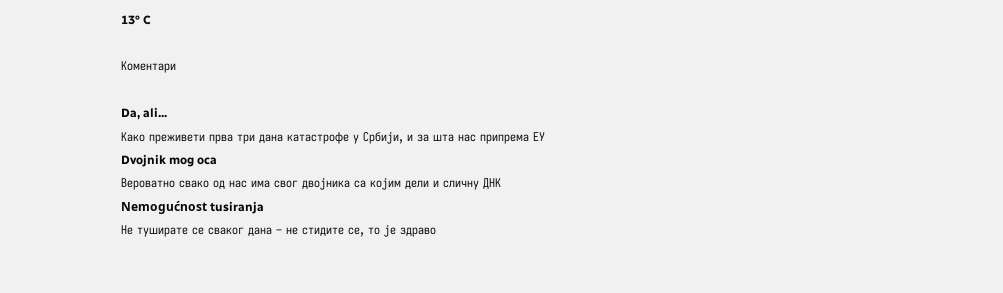13° C

Коментари

Da, ali...
Како преживети прва три дана катастрофе у Србији, и за шта нас припрема ЕУ
Dvojnik mog oca
Вероватно свако од нас има свог двојника са којим дели и сличну ДНК
Nemogućnost tusiranja
Не туширате се сваког дана – не стидите се, то је здраво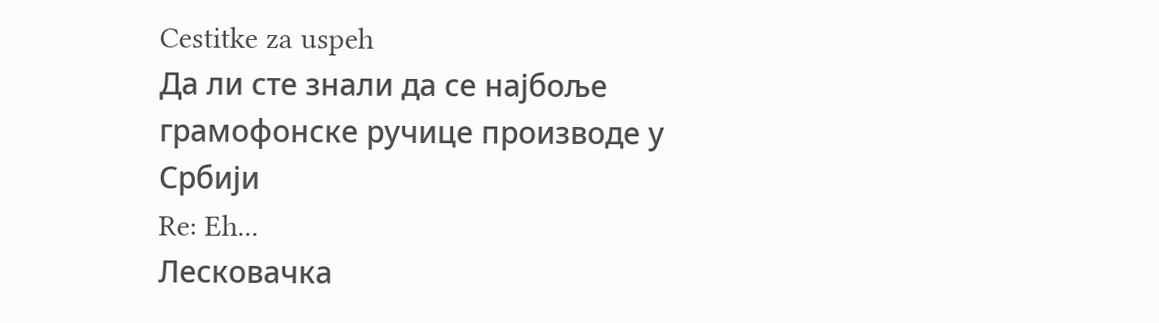Cestitke za uspeh
Да ли сте знали да се најбоље грамофонске ручице производе у Србији
Re: Eh...
Лесковачка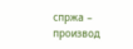спржа – производ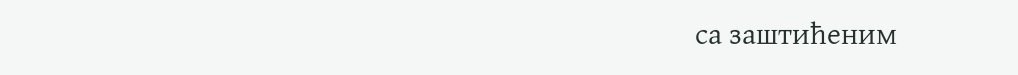са заштићеним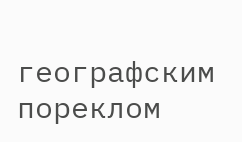географским пореклом